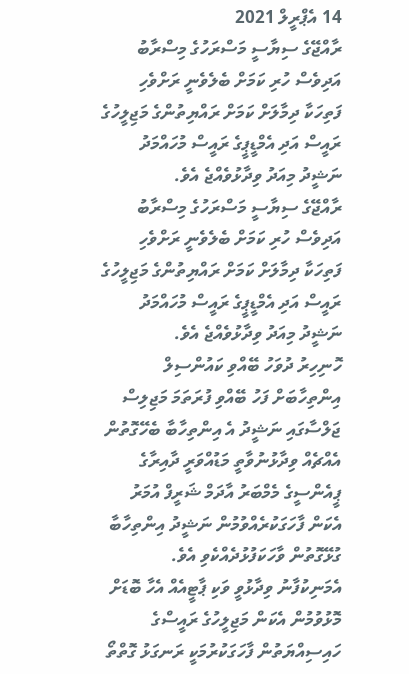14 އެޕްރީލް 2021
ރާއްޖޭގެ ސިޔާސީ މަސްރަހުގެ މިސްރާބު އަދިވެސް ހުރި ކަމަށް ބެލެވެނީ ރަށްވެހި ފަތިހަކާ ދިމާލަށް ކަމަށް ރައްޔިތުންގެ މަޖިލީހުގެ ރައީސް އަދި އެމްޑީޕީގެ ރައީސް މުހައްމަދު ނަޝީދު މިއަދު ވިދާޅުވެއްޖެ އެވެ.
ރާއްޖޭގެ ސިޔާސީ މަސްރަހުގެ މިސްރާބު އަދިވެސް ހުރި ކަމަށް ބެލެވެނީ ރަށްވެހި ފަތިހަކާ ދިމާލަށް ކަމަށް ރައްޔިތުންގެ މަޖިލީހުގެ ރައީސް އަދި އެމްޑީޕީގެ ރައީސް މުހައްމަދު ނަޝީދު މިއަދު ވިދާޅުވެއްޖެ އެވެ.
ހޮނިހިރު ދުވަހު ބޭއްވި ކައުންސިލް އިންތިހާބަށް ފަހު ބޭއްވި ފުރަތަމަ މަޖިލިސް ޖަލްސާގައި ނަޝީދު އެ އިންތިހާބާ ބެހޭގޮތުން އެއްޗެއް ވިދާޅުނުވާތީ މަޑުއްވަރީ ދާއިރާގެ ޕީއެންސީގެ މެމްބަރު އާދަމް ޝަރީފް އުމަރު އެކަން ފާހަގަކުރެއްވުމުން ނަޝީދު އިންތިހާބާ ގުޅޭގޮތުން ވާހަކަފުޅުދެއްކެވި އެވެ.
އެމަނިކުފާނު ވިދާޅުވީ ވަކި ޕާޓީއެއް އެހާ ބޮޑަށް މޮޅުވުމުން އެކަން މަޖިލީހުގެ ރައީސްގެ ހައިސިއްޔަތުން ފާހަގަކުރުމަކީ ރަނގަޅު ގޮތްތޯ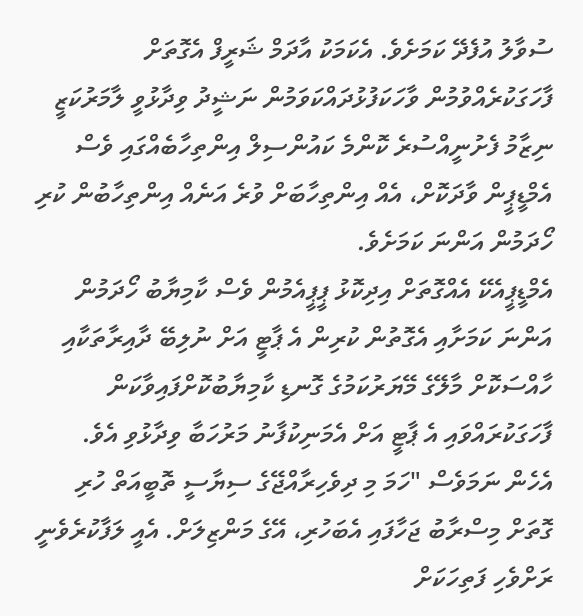ސުވާލު އުފެދޭ ކަމަށެވެ. އެކަމަކު އާދަމް ޝަރީފް އެގޮތަށް ފާހަގަކުރެއްވުމުން ވާހަކަފުޅުދައްކަވަމުން ނަޝީދު ވިދާޅުވީ ލާމަރުކަޒީ ނިޒާމު ފެށުނީއްސުރެ ކޮންމެ ކައުންސިލް އިންތިހާބެއްގައި ވެސް އެމްޑީޕީން ވާދަކޮށް، އެއް އިންތިހާބަށް ވުރެ އަނެއް އިންތިހާބުން ކުރި ހޯދަމުން އަންނަ ކަމަށެވެ.
އެމްޑީޕީއެކޭ އެއްގޮތަށް އިދިކޮޅު ޕީޕީއެމުން ވެސް ކާމިޔާބު ހޯދަމުން އަންނަ ކަމަށާއި އެގޮތުން ކުރިން އެ ޕާޓީ އަށް ނުލިބޭ ދާއިރާތަކާއި ހާއްސަކޮށް މާލޭގެ މޭޔަރުކަމުގެ ގޮނޑި ކާމިޔާބުކޮށްފައިވާކަން ފާހަގަކުރައްވައި އެ ޕާޓީ އަށް އެމަނިކުފާނު މަރުހަބާ ވިދާޅުވި އެވެ.
އެހެން ނަމަވެސް "ހަމަ މި ދިވެހިރާއްޖޭގެ ސިޔާސީ ތޮބީއަތް ހުރި ގޮތަށް މިސްރާބު ޖަހާފައި އެބަހުރި، އޭގެ މަންޒިލަށް. އެއީ ލަފާކުރެވެނީ ރަށްވެހި ފަތިހަކަށް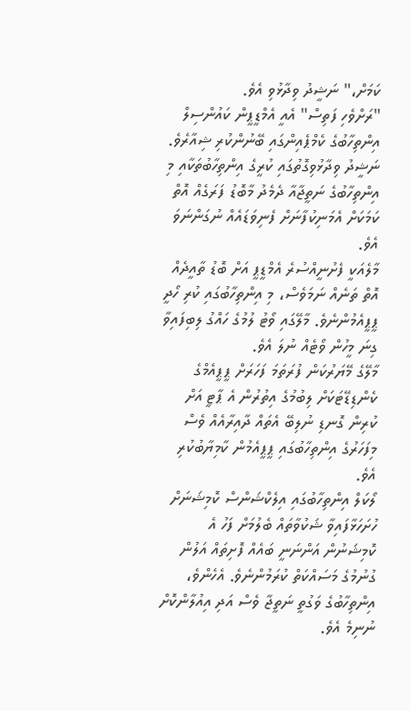ކަމަށް،" ނަޝީދު ވިދާޅުވި އެވެ.
"ރަށްވެހި ފަތިސް" އެއީ އެމްޑީޕީން ކައުންސިލް އިންތިހާބުގެ ކެމްޕެއިންގައި ބޭނުންކުރި ޝިއާރެވެ.
ނަޝީދު ވިދާޅުވިގޮތުގައި ކުރީގެ އިންތިހާބުތަކާއި މި އިންތިހާބުގެ ނަތީޖާއާ ދެމެދު މާބޮޑު ފަރަގެއް އޮތް ކަމަކަށް އެމަނިކުފާނަށް ފެނިވަޑައެއް ނުގަންނަވަ އެވެ.
މާލެއަކީ ފެށުނީއްސުރެ އެމްޑީޕީ އަށް ބޮޑު ތާއީދެއް އޮތް ތަނެއް ނަމަވެސް، މި އިންތިހާބުގައި ކުރި ހޯދީ ޕީޕީއެމުންނެވެ. މާލޭގައި ވޯޓު ލުމުގެ ހައްގު ލިބިފައިވާ ގިނަ މީހުން ވޯޓެއް ނުލަ އެވެ.
މާލޭގެ މޭޔަރުކަން ފުރަތަމަ ފަހަރަށް ޕީޕީއެމްގެ ކެންޑިޑޭޓަކަށް ލިބުމުގެ އިތުރުން އެ ޕާޓީ އަށް ކުރިން ގޮނޑި ނުލިބޭ އެތައް ދާއިރާއެއް ވެސް މިފަހަރުގެ އިންތިހާބުގައި ޕީޕީއެމުން ކާމިޔާބުކުރި އެވެ.
ލޯކަލް އިންތިހާބުގައި އިލެކްޝަންސް ކޮމިޝަނަށް ހުށަހަޅާފައިވާ ޝަކުވާތައް ބެލުމަށް ފަހު އެ ކޮމިޝަނުން އަންނަނީ ބައެއް ފޮށިތައް އަލުން ގުނުމުގެ މަސައްކަތް ކުރަމުންނެވެ. އެހެންވެ، އިންތިހާބުގެ ވަގުތީ ނަތީޖާ ވެސް އަދި އިއުލާންކޮށް ނުނިމެ އެވެ.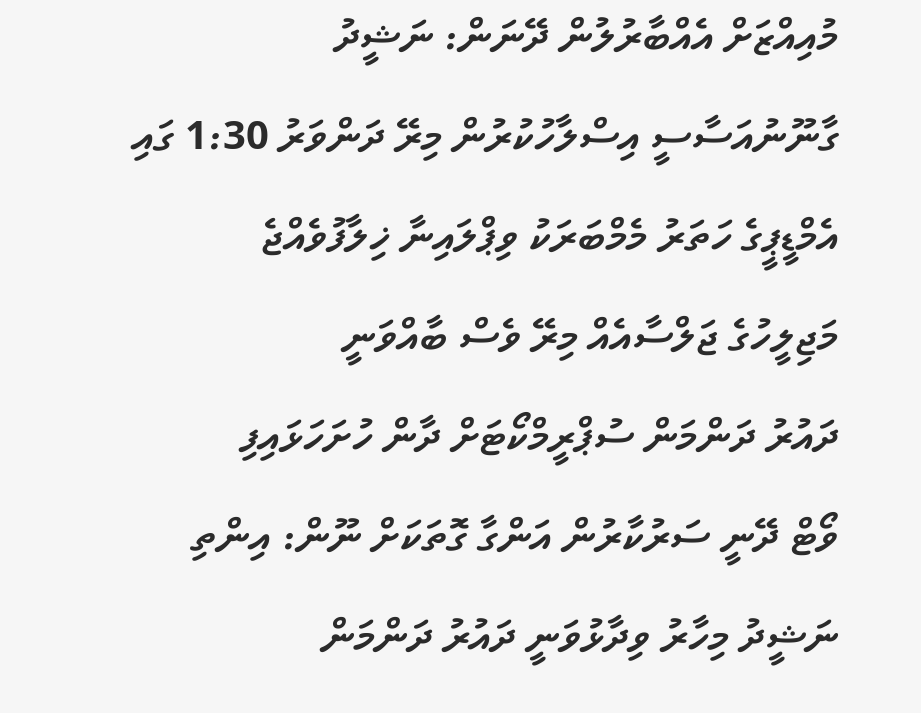މުއިއްޒަށް އެއްބާރުލުން ދޭނަން: ނަޝީދު
ގާނޫނުއަސާސީ އިސްލާހުކުރުން މިރޭ ދަންވަރު 1:30 ގައި
އެމްޑީޕީގެ ހަތަރު މެމްބަރަކު ވިޕްލައިނާ ޚިލާފުވެއްޖެ
މަޖިލީހުގެ ޖަލްސާއެއް މިރޭ ވެސް ބާއްވަނީ
ދައުރު ދަންމަން ސުޕްރީމްކޯޓަށް ދާން ހުށަހަޅައިފި
ވޯޓް ދޭނީ ސަރުކާރުން އަންގާ ގޮތަކަށް ނޫން: އިންތި
ނަޝީދު މިހާރު ވިދާޅުވަނީ ދައުރު ދަންމަން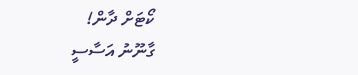ކޯޓަށް ދާން!
ގާނޫނު އަސާސީ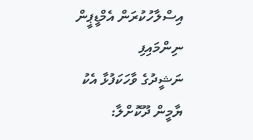އިސްލާހުކުރަން އެމްޑީޕީން ނިންމައިފި
ނަޝީދުގެ ވާހަކަފުޅާ އެކު ޔާމީން ދޫކޮށްލާ: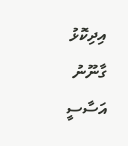އިދިކޮޅު
ގާނޫނު އަސާސީ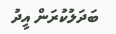ބަދަލުކުރަން އީދު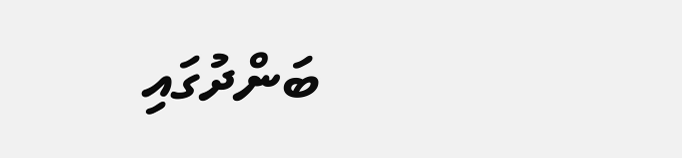ބަންދުގައި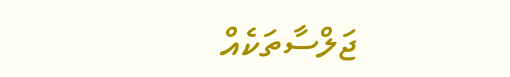ޖަލްސާތަކެއް